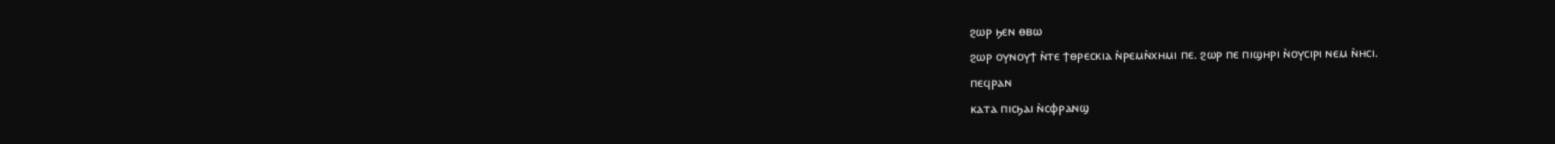ϩⲱⲣ ϧⲉⲛ ⲑⲃⲱ
ϩⲱⲣ ⲟⲩⲛⲟⲩϯ ⲛ̀ⲧⲉ ϯⲑⲣⲉⲥⲕⲓⲁ ⲛ̀ⲣⲉⲙⲛ̀ⲭⲏⲙⲓ ⲡⲉ. ϩⲱⲣ ⲡⲉ ⲡⲓϣⲏⲣⲓ ⲛ̀ⲟⲩⲥⲓⲣⲓ ⲛⲉⲙ ⲛ̀ⲏⲥⲓ.
ⲡⲉϥⲣⲁⲛ
ⲕⲁⲧⲁ ⲡⲓⲥϧⲁⲓ ⲛ̀ⲥⲫⲣⲁⲛϣ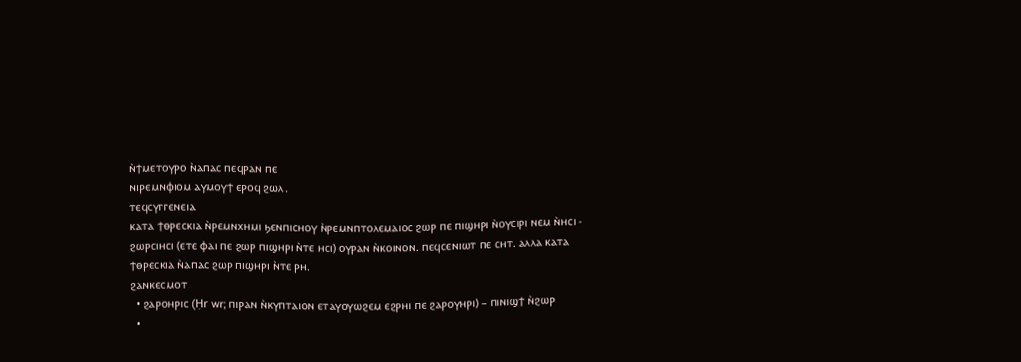ⲛ̀ϯⲙⲉⲧⲟⲩⲣⲟ ⲛ̀ⲁⲡⲁⲥ ⲡⲉϥⲣⲁⲛ ⲡⲉ
ⲛⲓⲣⲉⲙⲛⲫⲓⲟⲙ ⲁⲩⲙⲟⲩϯ ⲉⲣⲟϥ ϩⲱⲗ.
ⲧⲉϥⲥⲩⲅⲅⲉⲛⲉⲓⲁ
ⲕⲁⲧⲁ ϯⲑⲣⲉⲥⲕⲓⲁ ⲛ̀ⲣⲉⲙⲛⲭⲏⲙⲓ ϧⲉⲛⲡⲓⲥⲏⲟⲩ ⲛ̀ⲣⲉⲙⲛⲡⲧⲟⲗⲉⲙⲁⲓⲟⲥ ϩⲱⲣ ⲡⲉ ⲡⲓϣⲏⲣⲓ ⲛ̀ⲟⲩⲥⲓⲣⲓ ⲛⲉⲙ ⲛ̀ⲏⲥⲓ - ϩⲱⲣⲥⲓⲏⲥⲓ (ⲉⲧⲉ ⲫⲁⲓ ⲡⲉ ϩⲱⲣ ⲡⲓϣⲏⲣⲓ ⲛ̀ⲧⲉ ⲏⲥⲓ) ⲟⲩⲣⲁⲛ ⲛ̀ⲕⲟⲓⲛⲟⲛ. ⲡⲉϥⲥⲉⲛⲓⲱⲧ ⲡⲉ ⲥⲏⲧ. ⲁⲗⲗⲁ ⲕⲁⲧⲁ ϯⲑⲣⲉⲥⲕⲓⲁ ⲛ̀ⲁⲡⲁⲥ ϩⲱⲣ ⲡⲓϣⲏⲣⲓ ⲛ̀ⲧⲉ ⲣⲏ.
ϩⲁⲛⲕⲉⲥⲙⲟⲧ
  • ϩⲁⲣⲟⲏⲣⲓⲥ (Ḥr wr; ⲡⲓⲣⲁⲛ ⲛ̀ⲕⲩⲡⲧⲁⲓⲟⲛ ⲉⲧⲁⲩⲟⲩⲱϩⲉⲙ ⲉϩⲣⲏⲓ ⲡⲉ ϩⲁⲣⲟⲩⲏⲣⲓ) – ⲡⲓⲛⲓϣϯ ⲛ̀ϩⲱⲣ
  •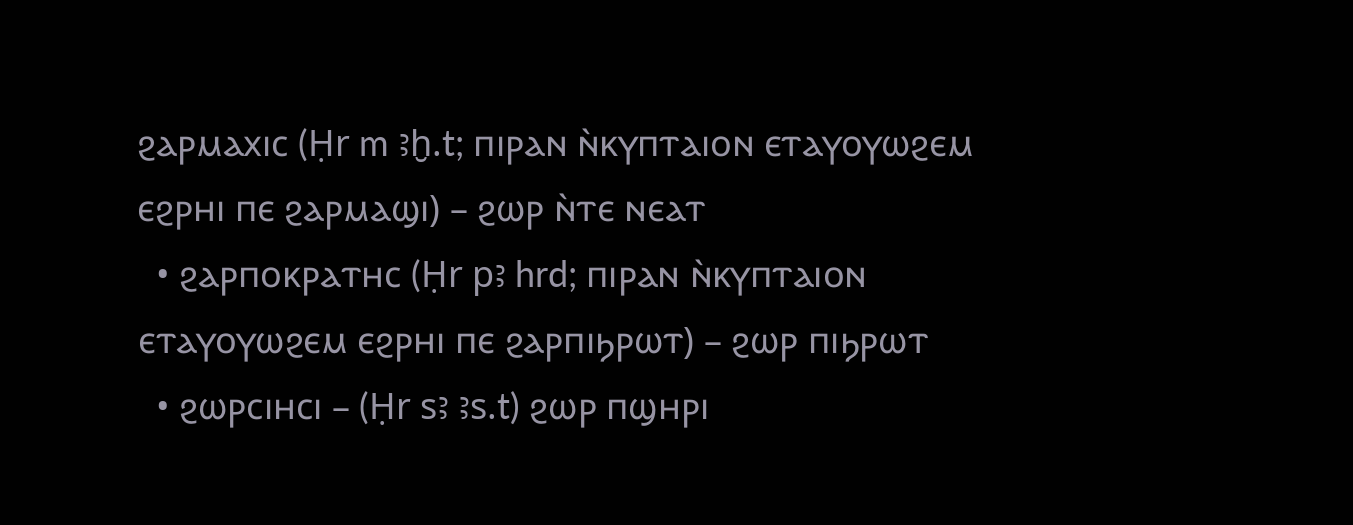ϩⲁⲣⲙⲁⲭⲓⲥ (Ḥr m ꜣḫ.t; ⲡⲓⲣⲁⲛ ⲛ̀ⲕⲩⲡⲧⲁⲓⲟⲛ ⲉⲧⲁⲩⲟⲩⲱϩⲉⲙ ⲉϩⲣⲏⲓ ⲡⲉ ϩⲁⲣⲙⲁϣⲓ) – ϩⲱⲣ ⲛ̀ⲧⲉ ⲛⲉⲁⲧ
  • ϩⲁⲣⲡⲟⲕⲣⲁⲧⲏⲥ (Ḥr pꜣ hrd; ⲡⲓⲣⲁⲛ ⲛ̀ⲕⲩⲡⲧⲁⲓⲟⲛ ⲉⲧⲁⲩⲟⲩⲱϩⲉⲙ ⲉϩⲣⲏⲓ ⲡⲉ ϩⲁⲣⲡⲓϧⲣⲱⲧ) – ϩⲱⲣ ⲡⲓϧⲣⲱⲧ
  • ϩⲱⲣⲥⲓⲏⲥⲓ – (Ḥr sꜣ ꜣs.t) ϩⲱⲣ ⲡϣⲏⲣⲓ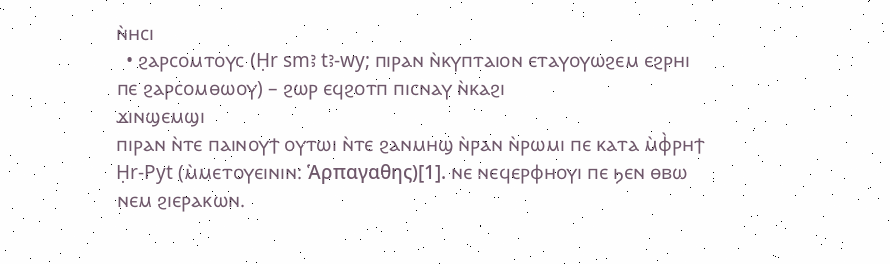ⲛ̀ⲏⲥⲓ
  • ϩⲁⲣⲥⲟⲙⲧⲟⲩⲥ (Ḥr smꜣ tꜣ-wy; ⲡⲓⲣⲁⲛ ⲛ̀ⲕⲩⲡⲧⲁⲓⲟⲛ ⲉⲧⲁⲩⲟⲩⲱϩⲉⲙ ⲉϩⲣⲏⲓ ⲡⲉ ϩⲁⲣⲥⲟⲙⲑⲱⲟⲩ) – ϩⲱⲣ ⲉϥϩⲟⲧⲡ ⲡⲓⲥⲛⲁⲩ ⲛ̀ⲕⲁϩⲓ
ϫⲓⲛϣⲉⲙϣⲓ
ⲡⲓⲣⲁⲛ ⲛ̀ⲧⲉ ⲡⲁⲓⲛⲟⲩϯ ⲟⲩⲧⲱⲓ ⲛ̀ⲧⲉ ϩⲁⲛⲙⲏϣ ⲛ̀ⲣⲁⲛ ⲛ̀ⲣⲱⲙⲓ ⲡⲉ ⲕⲁⲧⲁ ⲙ̀ⲫ̀ⲣⲏϯ Ḥr-Pyt (ⲙ̀ⲙⲉⲧⲟⲩⲉⲓⲛⲓⲛ: Ἁρπαγαθης)[1]. ⲛⲉ ⲛⲉϥⲉⲣⲫⲏⲟⲩⲓ ⲡⲉ ϧⲉⲛ ⲑⲃⲱ ⲛⲉⲙ ϩⲓⲉⲣⲁⲕⲱⲛ.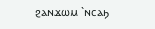ϩⲁⲛϫⲱⲙ `ⲛⲥⲁϧ